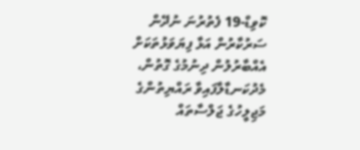ކޮވިޑް-19 ފެތުރުނަ ނުދޭން ސަރުކާރުން އަޅާ ފިޔަވަޅުތަކަށް އެއްބާރުލުން ދިނުމުގެ ގޮތުން، މެދުކަނޑާލާފައިވާ ރައްޔިތުންގެ މަޖިލީހުގެ ޖަލްސާތައް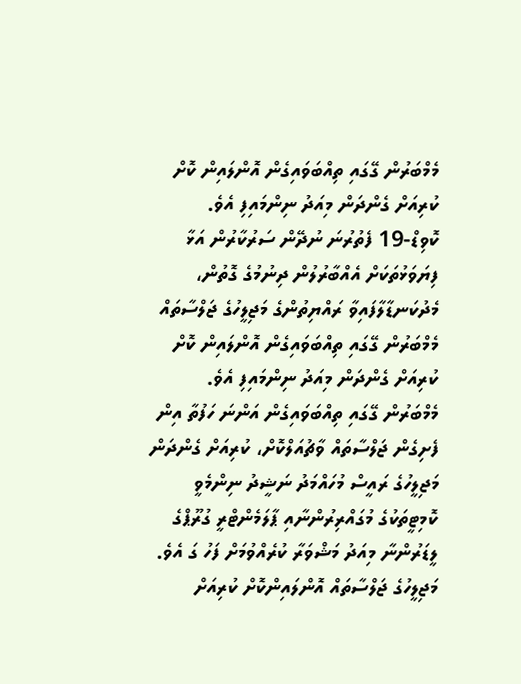މެމްބަރުން ގޭގައި ތިއްބަވައިގެން އޮންލައިން ކޮށް ކުރިއަށް ގެންދަން މިއަދު ނިންމައިފި އެވެ.
ކޮވިޑް-19 ފެތުރުނަ ނުދޭން ސަރުކާރުން އަޅާ ފިޔަވަޅުތަކަށް އެއްބާރުލުން ދިނުމުގެ ގޮތުން، މެދުކަނޑާލާފައިވާ ރައްޔިތުންގެ މަޖިލީހުގެ ޖަލްސާތައް މެމްބަރުން ގޭގައި ތިއްބަވައިގެން އޮންލައިން ކޮށް ކުރިއަށް ގެންދަން މިއަދު ނިންމައިފި އެވެ.
މެމްބަރުން ގޭގައި ތިއްބަވައިގެން އަންނަ ހަފުތާ އިން ފެށިގެން ޖަލްސާތައް ވާޗުއަލްކޮށް، ކުރިއަށް ގެންދަން މަޖިލީހުގެ ރައީސް މުހައްމަދު ނަޝީދު ނިންމެވީ ކޮމިޓީތަކުގެ މުގައްރިރުންނާއި ޕާލަމެންޓްރީ ގުރޫޕްގެ ލީޑަރުންނާ މިއަދު މަޝްވަރާ ކުރެއްވުމަށް ފަހު ގަ އެވެ.
މަޖިލީހުގެ ޖަލްސާތައް އޮންލައިންކޮށް ކުރިއަށް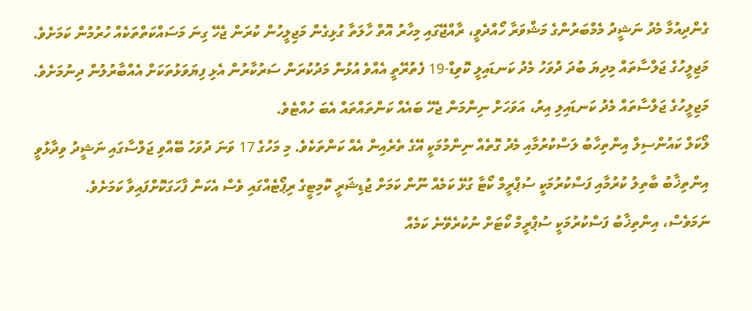ގެންދިއުމާ މެދު ނަޝީދު މެމްބަރުންގެ މަޝްވަރާ ހޯއްދެވީ، ރާއްޖޭގައި މިހާރު އޮތް ހާލަތާ ގުޅިގެން މަޖިލީހުން ކުރަން ޖެހޭ ގިނަ މަސައްކަތްތަކެއް ހުރުމުން ކަމަށެވެ. މަޖިލީހުގެ ޖަލްސާތައް މިދިޔަ ބުދަ ދުވަހު މެދު ކަނޑައިލީ ކޮވިޑް-19 ފެތުރޭތީ އެއްވެ އުޅުން މަދުކުރަން ސަރުކާރުން އެޅި ފިޔަވަޅުތަކަށް އެއްބާރުލުން ދިނުމަށެވެ. މަޖިލީހުގެ ޖަލްސާތައް މެދު ކަނޑައިލި އިރު، އަވަހަށް ނިންމަން ޖެހޭ ބައެއް ކަންތައްތައް އެބަ ހުއްޓެވެ.
ލޯކަލް ކައުންސިލް އިންތިހާބު ލަސްކުރުމާއި މެދު ގޮތެއް ނިންމުމަކީ އޭގެ ތެރެއިން އެއް ކަންތަކެވެ. މި މަހުގެ 17 ވަނަ ދުވަހު ބޭއްވި ޖަލްސާގައި ނަޝީދު ވިދާޅުވީ އިންތިޚާބު ބާތިލު ކުރުމާއި ފަސްކުރުމަކީ ސުޕްރީމް ކޯޓާ ގުޅޭ ކަމެއް ނޫން ކަމަށް ޖުޑިޝަރީ ކޮމިޓީގެ ރިޕޯޓެއްގައި ވެސް އެކަން ފާހަގަކޮށްފައިވާ ކަމަށެވެ.
ނަމަވެސް، އިންތިޚާބު ފަސްކުރުމަކީ ސުޕްރީމް ކޯޓަށް ނުކުރެވޭނެ ކަމެއް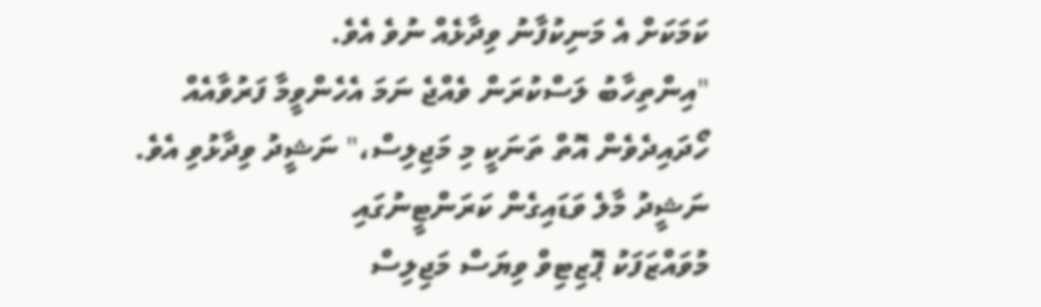ކަމަކަށް އެ މަނިކުފާނު ވިދާޅެއް ނުވެ އެވެ.
"އިންތިހާބު ލަސްކުރަން ވެއްޖެ ނަމަ އެހެންވީމާ ފަރުވާއެއް ހޯދައިދެވެން އޮތް ތަނަކީ މި މަޖިލިސް،" ނަޝީދު ވިދާޅުވި އެވެ.
ނަޝީދު މާލެ ވަޑައިގެން ކަރަންޓީނުގައި
މުވައްޒަފަކު ޕޮޒިޓިވް ވިޔަސް މަޖިލިސް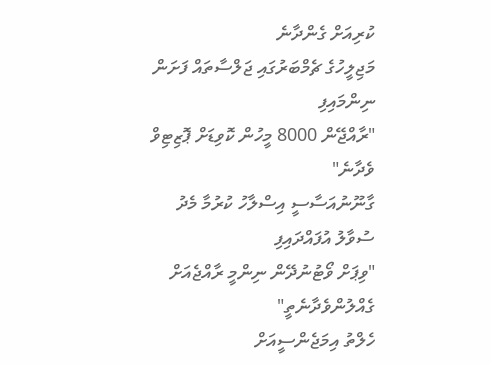ކުރިއަށް ގެންދާނެ
މަޖިލީހުގެ ޗެމްބަރުގައި ޖަލްސާތައް ފަށަން ނިންމައިފި
"ރާއްޖޭން 8000 މީހުން ކޮވިޑަށް ޕޮޒިޓިވް ވެދާނެ"
ގާނޫނުއަސާސީ އިސްލާހު ކުރުމާ މެދު ސުވާލު އުފައްދައިފި
"ވިޕަށް ވޯޓުނުދޭން ނިންމީ ރާއްޖެއަށް ގެއްލުންވެދާނެތީ"
ހެލްތު އިމަޖެންސީއަށް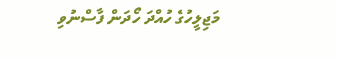މަޖިލީހުގެ ހުއްދަ ހޯދަން ފާސްނުވި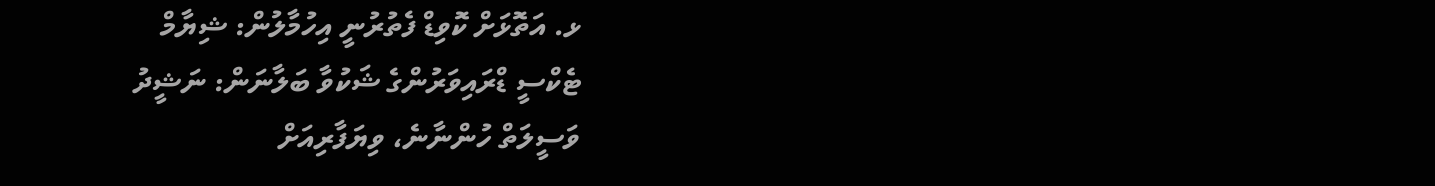ޅ. އަތޮޅަށް ކޮވިޑް ފެތުރުނީ އިހުމާލުން: ޝިޔާމް
ޓެކްސީ ޑްރައިވަރުންގެ ޝަކުވާ ބަލާނަން: ނަޝީދު
ވަސީލަތް ހުންނާނެ، ވިޔަފާރިއަށް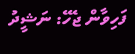ފަހިވާން ޖެހޭ: ނަޝީދު